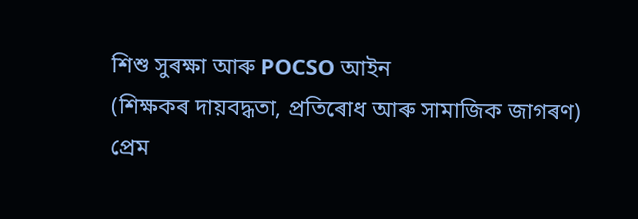শিশু সুৰক্ষা আৰু POCSO আইন
(শিক্ষকৰ দায়বদ্ধতা, প্ৰতিৰোধ আৰু সামাজিক জাগৰণ)
প্ৰেম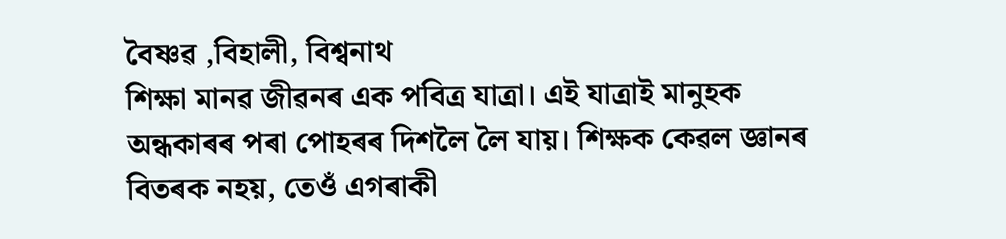বৈষ্ণৱ ,বিহালী, বিশ্বনাথ
শিক্ষা মানৱ জীৱনৰ এক পবিত্ৰ যাত্ৰা। এই যাত্ৰাই মানুহক অন্ধকাৰৰ পৰা পোহৰৰ দিশলৈ লৈ যায়। শিক্ষক কেৱল জ্ঞানৰ বিতৰক নহয়, তেওঁ এগৰাকী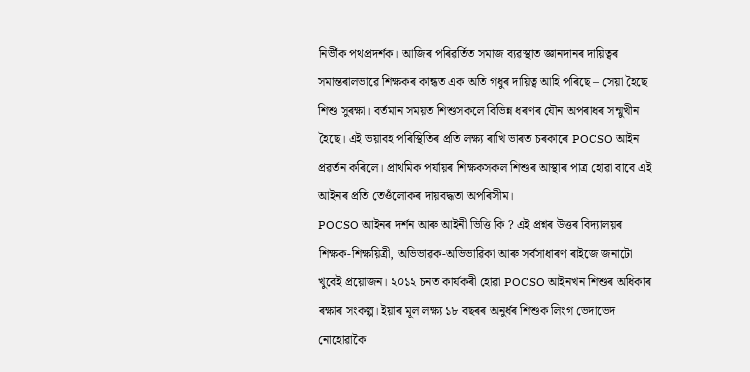নিৰ্ভীক পথপ্ৰদৰ্শক। আজিৰ পৰিৱৰ্তিত সমাজ ব্যৱস্থাত জ্ঞানদানৰ দায়িত্বৰ সমান্তৰালভাৱে শিক্ষকৰ কান্ধত এক অতি গধুৰ দায়িত্ব আহি পৰিছে – সেয়া হৈছে শিশু সুৰক্ষা। বৰ্তমান সময়ত শিশুসকলে বিভিন্ন ধৰণৰ যৌন অপৰাধৰ সন্মুখীন হৈছে। এই ভয়াবহ পৰিস্থিতিৰ প্ৰতি লক্ষ্য ৰাখি ভাৰত চৰকাৰে POCSO আইন প্ৰৱৰ্তন কৰিলে। প্ৰাথমিক পৰ্যায়ৰ শিক্ষকসকল শিশুৰ আস্থাৰ পাত্ৰ হোৱা বাবে এই আইনৰ প্ৰতি তেওঁলোকৰ দায়বদ্ধতা অপৰিসীম।
POCSO আইনৰ দৰ্শন আৰু আইনী ভিত্তি কি ? এই প্ৰশ্নৰ উত্তৰ বিদ্যালয়ৰ শিক্ষক-শিক্ষয়িত্ৰী, অভিভাৱক-অভিভাৱিকা আৰু সৰ্বসাধাৰণ ৰাইজে জনাটো খুবেই প্ৰয়োজন। ২০১২ চনত কাৰ্যকৰী হোৱা POCSO আইনখন শিশুৰ অধিকাৰ ৰক্ষাৰ সংকল্প। ইয়াৰ মূল লক্ষ্য ১৮ বছৰৰ অনুৰ্ধৰ শিশুক লিংগ ভেদাভেদ নোহোৱাকৈ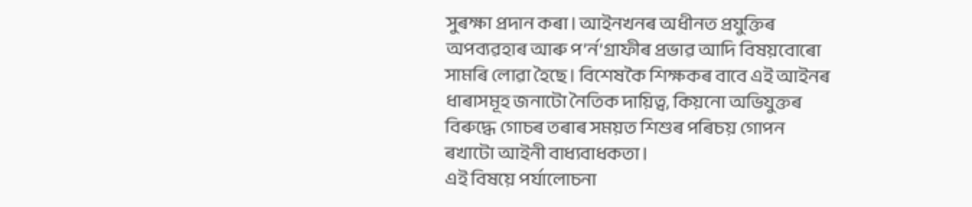সুৰক্ষা প্ৰদান কৰা। আইনখনৰ অধীনত প্ৰযুক্তিৰ অপব্যৱহাৰ আৰু প’ৰ্ন’গ্ৰাফীৰ প্ৰভাৱ আদি বিষয়বোৰো সামৰি লোৱা হৈছে। বিশেষকৈ শিক্ষকৰ বাবে এই আইনৰ ধাৰাসমূহ জনাটো নৈতিক দায়িত্ব, কিয়নো অভিযুক্তৰ বিৰুদ্ধে গোচৰ তৰাৰ সময়ত শিশুৰ পৰিচয় গোপন ৰখাটো আইনী বাধ্যবাধকতা।
এই বিষয়ে পৰ্যালোচনা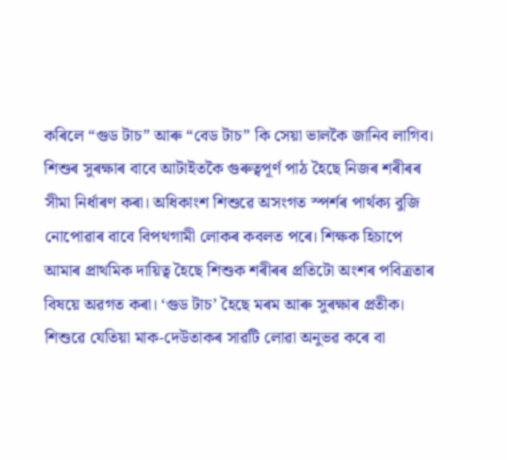কৰিলে “গুড টাচ” আৰু “বেড টাচ” কি সেয়া ভালকৈ জানিব লাগিব। শিশুৰ সুৰক্ষাৰ বাবে আটাইতকৈ গুৰুত্বপূৰ্ণ পাঠ হৈছে নিজৰ শৰীৰৰ সীমা নিৰ্ধাৰণ কৰা। অধিকাংশ শিশুৱে অসংগত স্পৰ্শৰ পাৰ্থক্য বুজি নোপোৱাৰ বাবে বিপথগামী লোকৰ কবলত পৰে। শিক্ষক হিচাপে আমাৰ প্ৰাথমিক দায়িত্ব হৈছে শিশুক শৰীৰৰ প্ৰতিটো অংশৰ পবিত্ৰতাৰ বিষয়ে অৱগত কৰা। ‘গুড টাচ’ হৈছে মৰম আৰু সুৰক্ষাৰ প্ৰতীক। শিশুৱে যেতিয়া মাক-দেউতাকৰ সাৱটি লোৱা অনুভৱ কৰে বা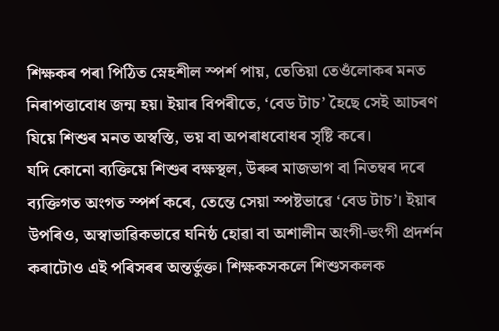শিক্ষকৰ পৰা পিঠিত স্নেহশীল স্পৰ্শ পায়, তেতিয়া তেওঁলোকৰ মনত নিৰাপত্তাবোধ জন্ম হয়। ইয়াৰ বিপৰীতে, ‘বেড টাচ’ হৈছে সেই আচৰণ যিয়ে শিশুৰ মনত অস্বস্তি, ভয় বা অপৰাধবোধৰ সৃষ্টি কৰে।
যদি কোনো ব্যক্তিয়ে শিশুৰ বক্ষস্থল, উৰুৰ মাজভাগ বা নিতম্বৰ দৰে ব্যক্তিগত অংগত স্পৰ্শ কৰে, তেন্তে সেয়া স্পষ্টভাৱে ‘বেড টাচ’। ইয়াৰ উপৰিও, অস্বাভাৱিকভাৱে ঘনিষ্ঠ হোৱা বা অশালীন অংগী-ভংগী প্ৰদৰ্শন কৰাটোও এই পৰিসৰৰ অন্তৰ্ভুক্ত। শিক্ষকসকলে শিশুসকলক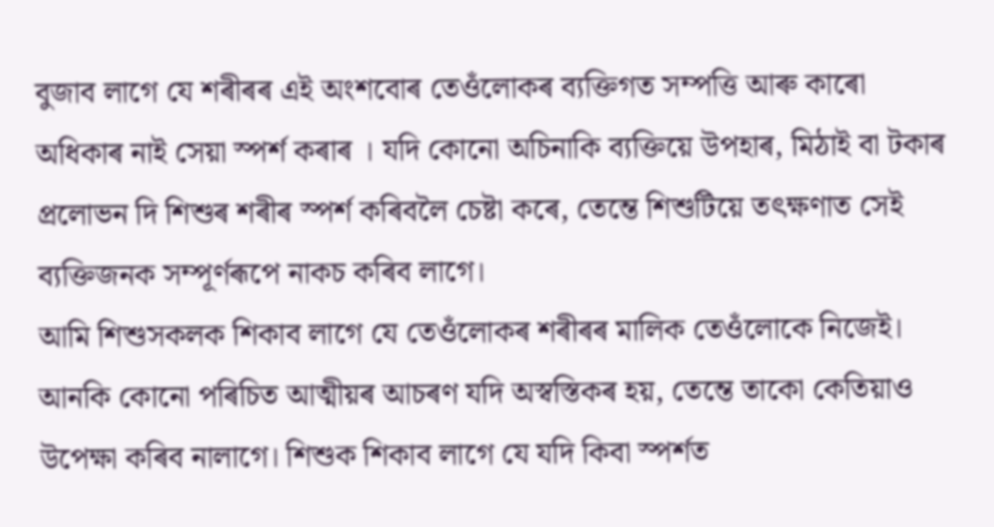বুজাব লাগে যে শৰীৰৰ এই অংশবোৰ তেওঁলোকৰ ব্যক্তিগত সম্পত্তি আৰু কাৰো অধিকাৰ নাই সেয়া স্পৰ্শ কৰাৰ । যদি কোনো অচিনাকি ব্যক্তিয়ে উপহাৰ, মিঠাই বা টকাৰ প্ৰলোভন দি শিশুৰ শৰীৰ স্পৰ্শ কৰিবলৈ চেষ্টা কৰে, তেন্তে শিশুটিয়ে তৎক্ষণাত সেই ব্যক্তিজনক সম্পূৰ্ণৰূপে নাকচ কৰিব লাগে।
আমি শিশুসকলক শিকাব লাগে যে তেওঁলোকৰ শৰীৰৰ মালিক তেওঁলোকে নিজেই। আনকি কোনো পৰিচিত আত্মীয়ৰ আচৰণ যদি অস্বস্তিকৰ হয়, তেন্তে তাকো কেতিয়াও উপেক্ষা কৰিব নালাগে। শিশুক শিকাব লাগে যে যদি কিবা স্পৰ্শত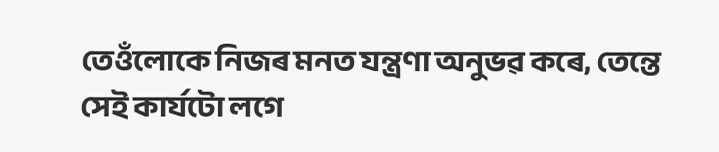তেওঁলোকে নিজৰ মনত যন্ত্ৰণা অনুভৱ কৰে, তেন্তে সেই কাৰ্যটো লগে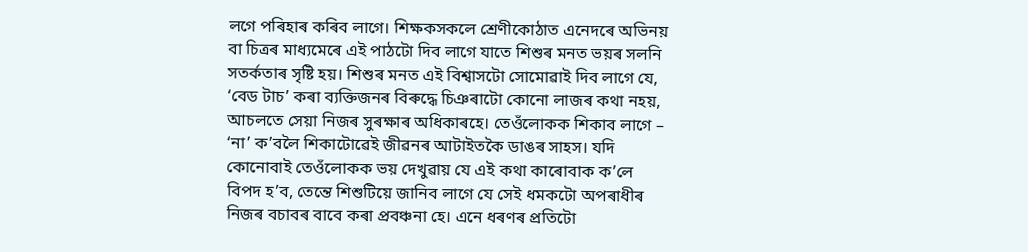লগে পৰিহাৰ কৰিব লাগে। শিক্ষকসকলে শ্ৰেণীকোঠাত এনেদৰে অভিনয় বা চিত্ৰৰ মাধ্যমেৰে এই পাঠটো দিব লাগে যাতে শিশুৰ মনত ভয়ৰ সলনি সতৰ্কতাৰ সৃষ্টি হয়। শিশুৰ মনত এই বিশ্বাসটো সোমোৱাই দিব লাগে যে, ‘বেড টাচ’ কৰা ব্যক্তিজনৰ বিৰুদ্ধে চিঞৰাটো কোনো লাজৰ কথা নহয়, আচলতে সেয়া নিজৰ সুৰক্ষাৰ অধিকাৰহে। তেওঁলোকক শিকাব লাগে – ‘না’ ক’বলৈ শিকাটোৱেই জীৱনৰ আটাইতকৈ ডাঙৰ সাহস। যদি কোনোবাই তেওঁলোকক ভয় দেখুৱায় যে এই কথা কাৰোবাক ক’লে বিপদ হ’ব, তেন্তে শিশুটিয়ে জানিব লাগে যে সেই ধমকটো অপৰাধীৰ নিজৰ বচাবৰ বাবে কৰা প্ৰবঞ্চনা হে। এনে ধৰণৰ প্ৰতিটো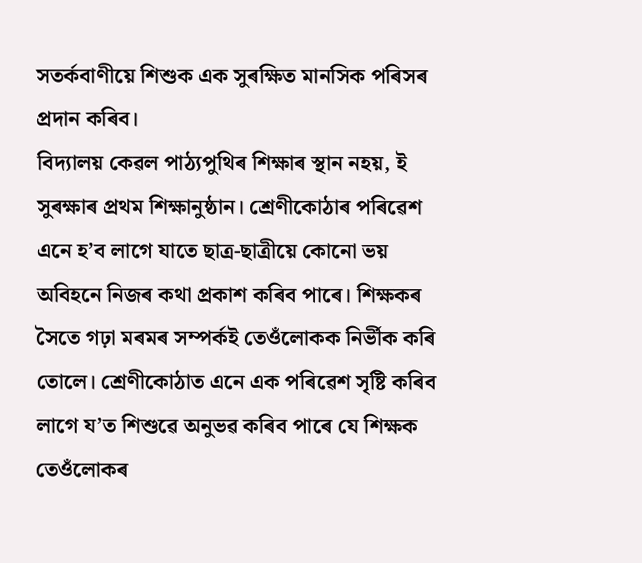সতৰ্কবাণীয়ে শিশুক এক সুৰক্ষিত মানসিক পৰিসৰ প্ৰদান কৰিব।
বিদ্যালয় কেৱল পাঠ্যপুথিৰ শিক্ষাৰ স্থান নহয়, ই সুৰক্ষাৰ প্ৰথম শিক্ষানুষ্ঠান। শ্ৰেণীকোঠাৰ পৰিৱেশ এনে হ’ব লাগে যাতে ছাত্ৰ-ছাত্ৰীয়ে কোনো ভয় অবিহনে নিজৰ কথা প্ৰকাশ কৰিব পাৰে। শিক্ষকৰ সৈতে গঢ়া মৰমৰ সম্পৰ্কই তেওঁলোকক নিৰ্ভীক কৰি তোলে। শ্ৰেণীকোঠাত এনে এক পৰিৱেশ সৃষ্টি কৰিব লাগে য’ত শিশুৱে অনুভৱ কৰিব পাৰে যে শিক্ষক তেওঁলোকৰ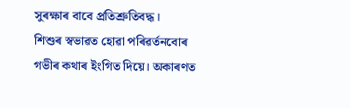সুৰক্ষাৰ বাবে প্ৰতিশ্ৰুতিবদ্ধ।
শিশুৰ স্বভাৱত হোৱা পৰিৱৰ্তনবোৰ গভীৰ কথাৰ ইংগিত দিয়ে। অকাৰণত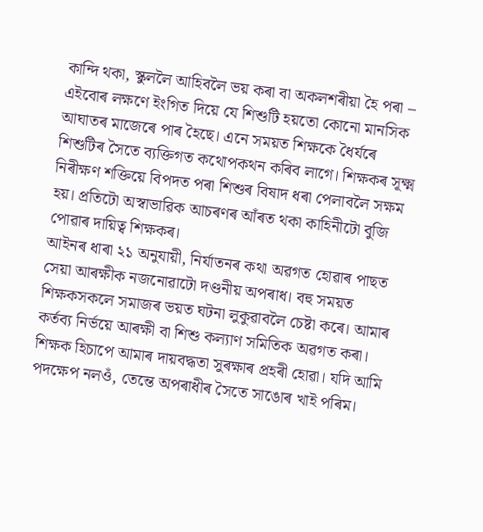কান্দি থকা, স্কুললৈ আহিবলৈ ভয় কৰা বা অকলশৰীয়া হৈ পৰা – এইবোৰ লক্ষণে ইংগিত দিয়ে যে শিশুটি হয়তো কোনো মানসিক আঘাতৰ মাজেৰে পাৰ হৈছে। এনে সময়ত শিক্ষকে ধৈৰ্যৰে শিশুটিৰ সৈতে ব্যক্তিগত কথোপকথন কৰিব লাগে। শিক্ষকৰ সূক্ষ্ম নিৰীক্ষণ শক্তিয়ে বিপদত পৰা শিশুৰ বিষাদ ধৰা পেলাবলৈ সক্ষম হয়। প্ৰতিটো অস্বাভাৱিক আচৰণৰ আঁৰত থকা কাহিনীটো বুজি পোৱাৰ দায়িত্ব শিক্ষকৰ।
আইনৰ ধাৰা ২১ অনুযায়ী, নিৰ্যাতনৰ কথা অৱগত হোৱাৰ পাছত সেয়া আৰক্ষীক নজনোৱাটো দণ্ডনীয় অপৰাধ। বহু সময়ত শিক্ষকসকলে সমাজৰ ভয়ত ঘটনা লুকুৱাবলৈ চেষ্টা কৰে। আমাৰ কৰ্তব্য নিৰ্ভয়ে আৰক্ষী বা শিশু কল্যাণ সমিতিক অৱগত কৰা। শিক্ষক হিচাপে আমাৰ দায়বদ্ধতা সুৰক্ষাৰ প্ৰহৰী হোৱা। যদি আমি পদক্ষেপ নলওঁ, তেন্তে অপৰাধীৰ সৈতে সাঙোৰ খাই পৰিম।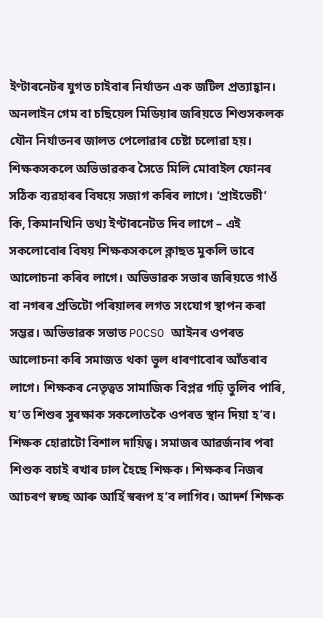ইণ্টাৰনেটৰ যুগত চাইবাৰ নিৰ্যাতন এক জটিল প্ৰত্যাহ্বান। অনলাইন গেম বা চছিয়েল মিডিয়াৰ জৰিয়তে শিশুসকলক যৌন নিৰ্যাতনৰ জালত পেলোৱাৰ চেষ্টা চলোৱা হয়। শিক্ষকসকলে অভিভাৱকৰ সৈতে মিলি মোবাইল ফোনৰ সঠিক ব্যৱহাৰৰ বিষয়ে সজাগ কৰিব লাগে। ‘প্ৰাইভেচী’ কি, কিমানখিনি তথ্য ইণ্টাৰনেটত দিব লাগে – এই সকলোবোৰ বিষয় শিক্ষকসকলে ক্লাছত মুকলি ভাবে আলোচনা কৰিব লাগে। অভিভাৱক সভাৰ জৰিয়তে গাওঁ বা নগৰৰ প্ৰতিটো পৰিয়ালৰ লগত সংযোগ স্থাপন কৰা সম্ভৱ। অভিভাৱক সভাত POCSO আইনৰ ওপৰত আলোচনা কৰি সমাজত থকা ভুল ধাৰণাবোৰ আঁতৰাব লাগে। শিক্ষকৰ নেতৃত্বত সামাজিক বিপ্লৱ গঢ়ি তুলিব পাৰি, য’ত শিশুৰ সুৰক্ষাক সকলোতকৈ ওপৰত স্থান দিয়া হ’ব।
শিক্ষক হোৱাটো বিশাল দায়িত্ব। সমাজৰ আৱৰ্জনাৰ পৰা শিশুক বচাই ৰখাৰ ঢাল হৈছে শিক্ষক। শিক্ষকৰ নিজৰ আচৰণ স্বচ্ছ আৰু আৰ্হি স্বৰূপ হ’ব লাগিব। আদৰ্শ শিক্ষক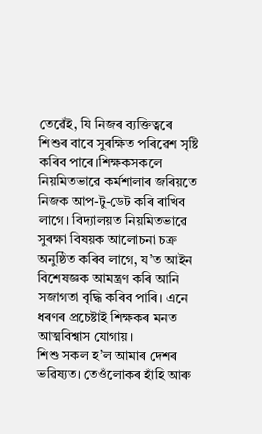তেৱেঁই, যি নিজৰ ব্যক্তিত্বৰে শিশুৰ বাবে সুৰক্ষিত পৰিৱেশ সৃষ্টি কৰিব পাৰে।শিক্ষকসকলে নিয়মিতভাৱে কৰ্মশালাৰ জৰিয়তে নিজক আপ-টু-ডেট কৰি ৰাখিব লাগে। বিদ্যালয়ত নিয়মিতভাৱে সুৰক্ষা বিষয়ক আলোচনা চক্ৰ অনুষ্ঠিত কৰিব লাগে, য’ত আইন বিশেষজ্ঞক আমন্ত্ৰণ কৰি আনি সজাগতা বৃদ্ধি কৰিব পাৰি। এনে ধৰণৰ প্ৰচেষ্টাই শিক্ষকৰ মনত আত্মবিশ্বাস যোগায়।
শিশু সকল হ’ল আমাৰ দেশৰ ভৱিষ্যত। তেওঁলোকৰ হাঁহি আৰু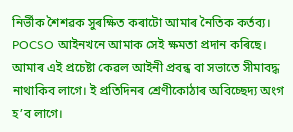নিৰ্ভীক শৈশৱক সুৰক্ষিত কৰাটো আমাৰ নৈতিক কৰ্তব্য। POCSO আইনখনে আমাক সেই ক্ষমতা প্ৰদান কৰিছে। আমাৰ এই প্ৰচেষ্টা কেৱল আইনী প্ৰবন্ধ বা সভাতে সীমাবদ্ধ নাথাকিব লাগে। ই প্ৰতিদিনৰ শ্ৰেণীকোঠাৰ অবিচ্ছেদ্য অংগ হ’ব লাগে।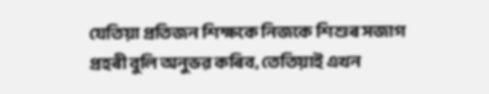যেতিয়া প্ৰতিজন শিক্ষকে নিজকে শিশুৰ সজাগ প্ৰহৰী বুলি অনুভৱ কৰিব, তেতিয়াই এখন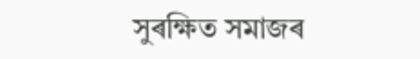সুৰক্ষিত সমাজৰ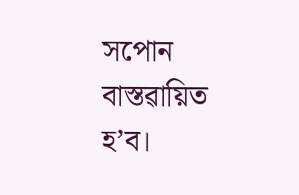সপোন বাস্তৱায়িত হ’ব।